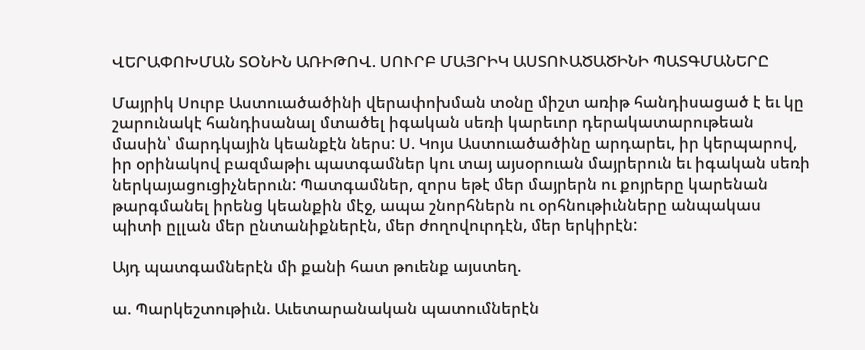ՎԵՐԱՓՈԽՄԱՆ ՏՕՆԻՆ ԱՌԻԹՈՎ. ՍՈՒՐԲ ՄԱՅՐԻԿ ԱՍՏՈՒԱԾԱԾԻՆԻ ՊԱՏԳՄԱՆԵՐԸ

Մայրիկ Սուրբ Աստուածածինի վերափոխման տօնը միշտ առիթ հանդիսացած է եւ կը շարունակէ հանդիսանալ մտածել իգական սեռի կարեւոր դերակատարութեան մասին՝ մարդկային կեանքէն ներս: Ս. Կոյս Աստուածածինը արդարեւ, իր կերպարով, իր օրինակով բազմաթիւ պատգամներ կու տայ այսօրուան մայրերուն եւ իգական սեռի ներկայացուցիչներուն: Պատգամներ, զորս եթէ մեր մայրերն ու քոյրերը կարենան թարգմանել իրենց կեանքին մէջ, ապա շնորհներն ու օրհնութիւնները անպակաս պիտի ըլլան մեր ընտանիքներէն, մեր ժողովուրդէն, մեր երկիրէն:

Այդ պատգամներէն մի քանի հատ թուենք այստեղ.

ա. Պարկեշտութիւն. Աւետարանական պատումներէն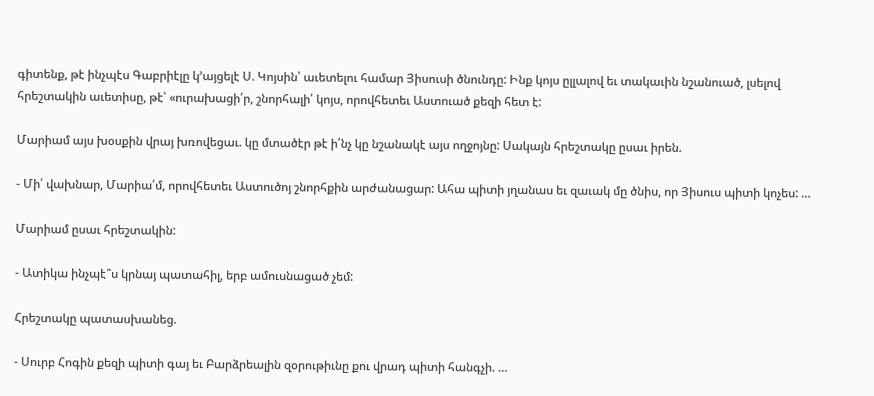գիտենք, թէ ինչպէս Գաբրիէլը կ՚այցելէ Ս. Կոյսին՝ աւետելու համար Յիսուսի ծնունդը: Ինք կոյս ըլլալով եւ տակաւին նշանուած, լսելով հրեշտակին աւետիսը, թէ՝ «ուրախացի՛ր, շնորհալի՛ կոյս, որովհետեւ Աստուած քեզի հետ է:

Մարիամ այս խօսքին վրայ խռովեցաւ. կը մտածէր թէ ի՛նչ կը նշանակէ այս ողջոյնը: Սակայն հրեշտակը ըսաւ իրեն.

- Մի՛ վախնար, Մարիա՛մ, որովհետեւ Աստուծոյ շնորհքին արժանացար: Ահա պիտի յղանաս եւ զաւակ մը ծնիս, որ Յիսուս պիտի կոչես: …

Մարիամ ըսաւ հրեշտակին:

- Ատիկա ինչպէ՞ս կրնայ պատահիլ, երբ ամուսնացած չեմ:

Հրեշտակը պատասխանեց.

- Սուրբ Հոգին քեզի պիտի գայ եւ Բարձրեալին զօրութիւնը քու վրադ պիտի հանգչի. …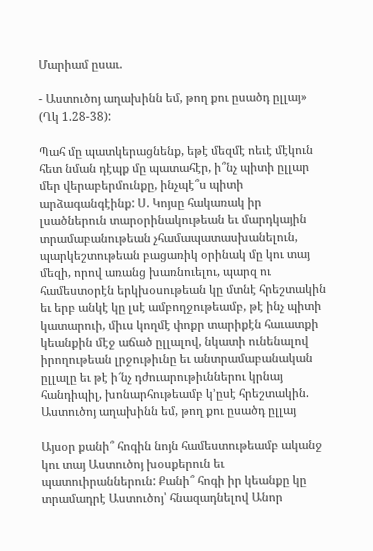Մարիամ ըսաւ.

- Աստուծոյ աղախինն եմ, թող քու ըսածդ ըլլայ» (Ղկ 1.28-38):

Պահ մը պատկերացնենք, եթէ մեզմէ ոեւէ մէկուն հետ նման դէպք մը պատահէր, ի՞նչ պիտի ըլլար մեր վերաբերմունքը, ինչպէ՞ս պիտի արձագանգէինք: Ս. Կոյսը հակառակ իր լսածներուն տարօրինակութեան եւ մարդկային տրամաբանութեան չհամապատասխանելուն, պարկեշտութեան բացառիկ օրինակ մը կու տայ մեզի, որով առանց խառնուելու, պարզ ու համեստօրէն երկխօսութեան կը մտնէ հրեշտակին եւ երբ անկէ կը լսէ ամբողջութեամբ, թէ ինչ պիտի կատարուի, միւս կողմէ փոքր տարիքէն հաւատքի կեանքին մէջ աճած ըլլալով, նկատի ունենալով իրողութեան լրջութիւնը եւ անտրամաբանական ըլլալը եւ թէ ի՜նչ դժուարութիւններու կրնայ հանդիպիլ, խոնարհութեամբ կ՚ըսէ հրեշտակին. Աստուծոյ աղախինն եմ, թող քու ըսածդ ըլլայ

Այսօր քանի՞ հոգին նոյն համեստութեամբ ականջ կու տայ Աստուծոյ խօսքերուն եւ պատուիրաններուն: Քանի՞ հոգի իր կեանքը կը տրամադրէ Աստուծոյ՝ հնազադնելով Անոր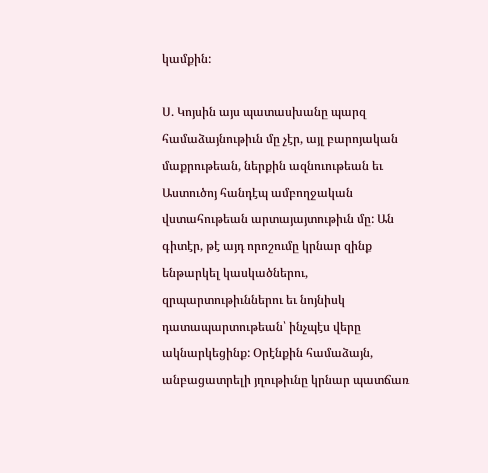կամքին:

Ս. Կոյսին այս պատասխանը պարզ համաձայնութիւն մը չէր, այլ բարոյական մաքրութեան, ներքին ազնուութեան եւ Աստուծոյ հանդէպ ամբողջական վստահութեան արտայայտութիւն մը: Ան գիտէր, թէ այդ որոշումը կրնար զինք ենթարկել կասկածներու, զրպարտութիւններու եւ նոյնիսկ դատապարտութեան՝ ինչպէս վերը ակնարկեցինք: Օրէնքին համաձայն, անբացատրելի յղութիւնը կրնար պատճառ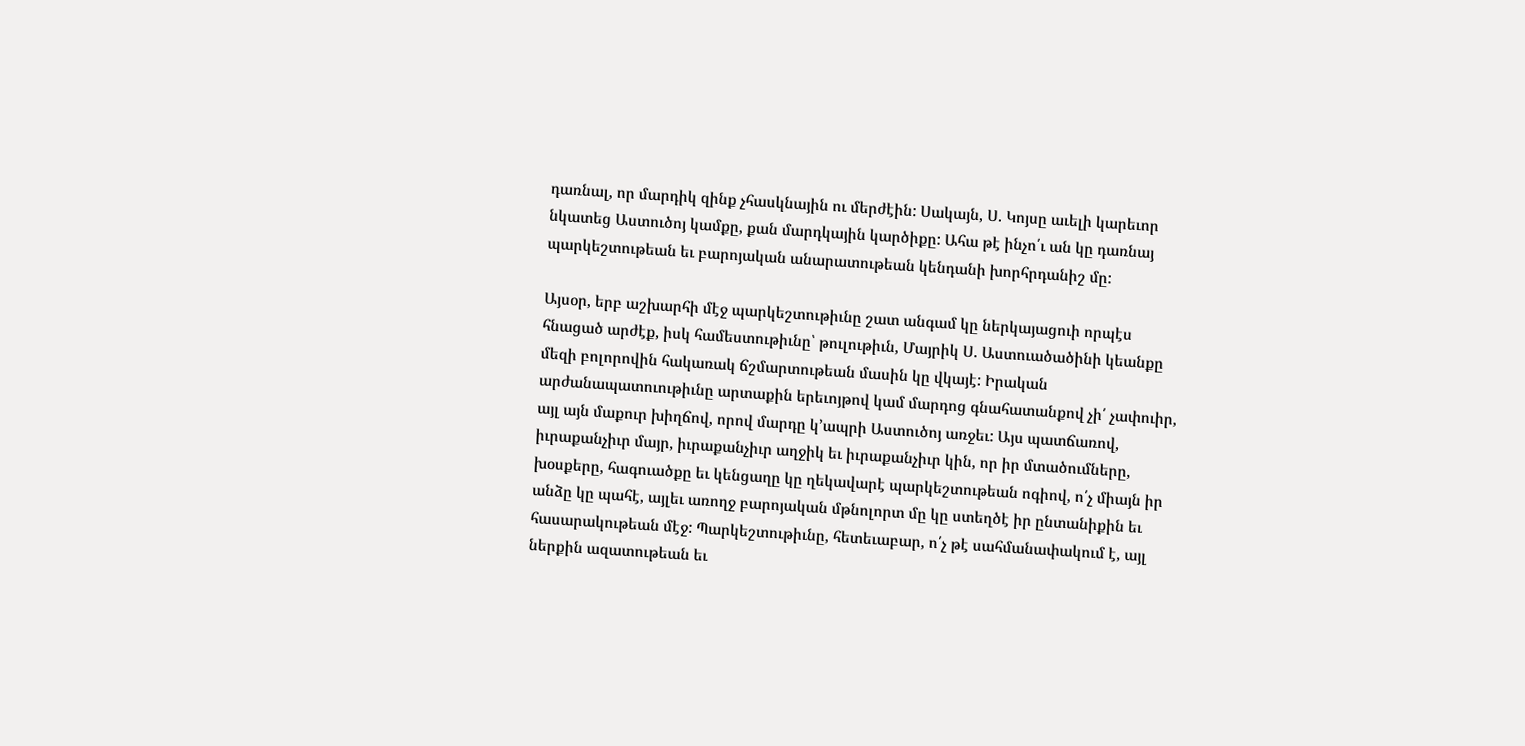դառնալ, որ մարդիկ զինք չհասկնային ու մերժէին: Սակայն, Ս. Կոյսը աւելի կարեւոր նկատեց Աստուծոյ կամքը, քան մարդկային կարծիքը: Ահա թէ ինչո՛ւ ան կը դառնայ պարկեշտութեան եւ բարոյական անարատութեան կենդանի խորհրդանիշ մը:

Այսօր, երբ աշխարհի մէջ պարկեշտութիւնը շատ անգամ կը ներկայացուի որպէս հնացած արժէք, իսկ համեստութիւնը՝ թուլութիւն, Մայրիկ Ս. Աստուածածինի կեանքը մեզի բոլորովին հակառակ ճշմարտութեան մասին կը վկայէ: Իրական արժանապատուութիւնը արտաքին երեւոյթով կամ մարդոց գնահատանքով չի՛ չափուիր, այլ այն մաքուր խիղճով, որով մարդը կ՚ապրի Աստուծոյ առջեւ: Այս պատճառով, իւրաքանչիւր մայր, իւրաքանչիւր աղջիկ եւ իւրաքանչիւր կին, որ իր մտածումները, խօսքերը, հագուածքը եւ կենցաղը կը ղեկավարէ պարկեշտութեան ոգիով, ո՛չ միայն իր անձը կը պահէ, այլեւ առողջ բարոյական մթնոլորտ մը կը ստեղծէ իր ընտանիքին եւ հասարակութեան մէջ: Պարկեշտութիւնը, հետեւաբար, ո՛չ թէ սահմանափակում է, այլ ներքին ազատութեան եւ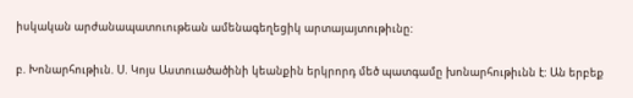իսկական արժանապատուութեան ամենագեղեցիկ արտայայտութիւնը:

բ. Խոնարհութիւն. Ս. Կոյս Աստուածածինի կեանքին երկրորդ մեծ պատգամը խոնարհութիւնն է: Ան երբեք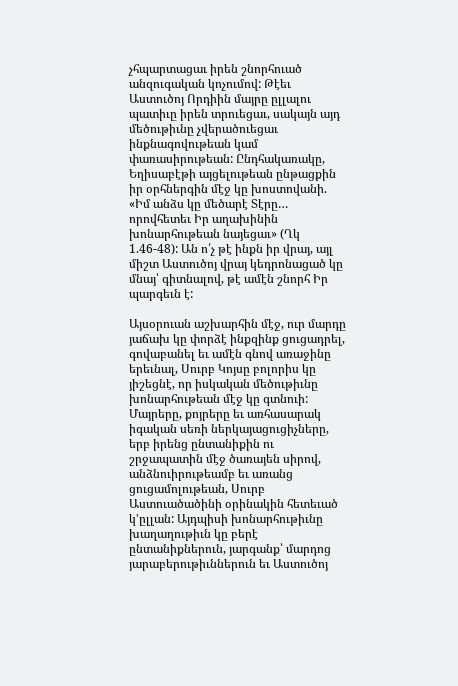չհպարտացաւ իրեն շնորհուած անզուգական կոչումով: Թէեւ Աստուծոյ Որդիին մայրը ըլլալու պատիւը իրեն տրուեցաւ, սակայն այդ մեծութիւնը չվերածուեցաւ ինքնագովութեան կամ փառասիրութեան: Ընդհակառակը, Եղիսաբէթի այցելութեան ընթացքին իր օրհներգին մէջ կը խոստովանի. «Իմ անձս կը մեծարէ Տէրը… որովհետեւ Իր աղախինին խոնարհութեան նայեցաւ» (Ղկ 1.46-48): Ան ո՛չ թէ ինքն իր վրայ, այլ միշտ Աստուծոյ վրայ կեդրոնացած կը մնայ՝ գիտնալով, թէ ամէն շնորհ Իր պարգեւն է:

Այսօրուան աշխարհին մէջ, ուր մարդը յաճախ կը փորձէ ինքզինք ցուցադրել, գովաբանել եւ ամէն գնով առաջինը երեւնալ, Սուրբ Կոյսը բոլորիս կը յիշեցնէ, որ իսկական մեծութիւնը խոնարհութեան մէջ կը գտնուի: Մայրերը, քոյրերը եւ առհասարակ իգական սեռի ներկայացուցիչները, երբ իրենց ընտանիքին ու շրջապատին մէջ ծառայեն սիրով, անձնուիրութեամբ եւ առանց ցուցամոլութեան, Սուրբ Աստուածածինի օրինակին հետեւած կ՚ըլլան: Այդպիսի խոնարհութիւնը խաղաղութիւն կը բերէ ընտանիքներուն, յարգանք՝ մարդոց յարաբերութիւններուն եւ Աստուծոյ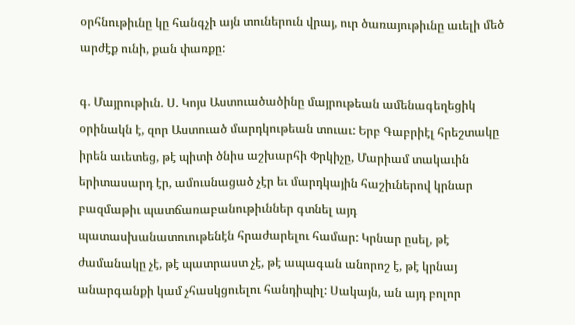օրհնութիւնը կը հանգչի այն տուներուն վրայ, ուր ծառայութիւնը աւելի մեծ արժէք ունի, քան փառքը:

գ. Մայրութիւն. Ս. Կոյս Աստուածածինը մայրութեան ամենագեղեցիկ օրինակն է, զոր Աստուած մարդկութեան տուաւ: Երբ Գաբրիէլ հրեշտակը իրեն աւետեց, թէ պիտի ծնիս աշխարհի Փրկիչը, Մարիամ տակաւին երիտասարդ էր, ամուսնացած չէր եւ մարդկային հաշիւներով կրնար բազմաթիւ պատճառաբանութիւններ գտնել այդ պատասխանատուութենէն հրաժարելու համար: Կրնար ըսել, թէ ժամանակը չէ, թէ պատրաստ չէ, թէ ապագան անորոշ է, թէ կրնայ անարգանքի կամ չհասկցուելու հանդիպիլ: Սակայն, ան այդ բոլոր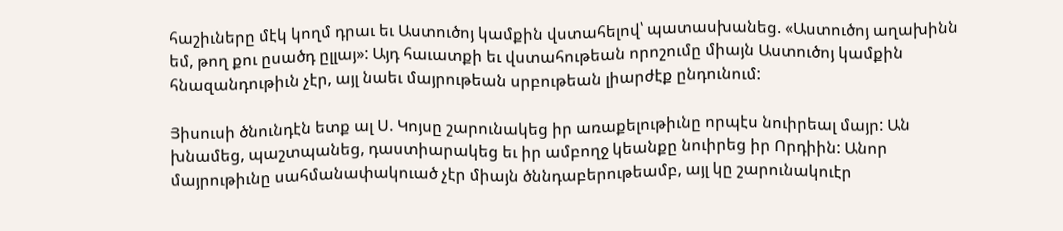հաշիւները մէկ կողմ դրաւ եւ Աստուծոյ կամքին վստահելով՝ պատասխանեց. «Աստուծոյ աղախինն եմ, թող քու ըսածդ ըլլայ»: Այդ հաւատքի եւ վստահութեան որոշումը միայն Աստուծոյ կամքին հնազանդութիւն չէր, այլ նաեւ մայրութեան սրբութեան լիարժէք ընդունում:

Յիսուսի ծնունդէն ետք ալ Ս. Կոյսը շարունակեց իր առաքելութիւնը որպէս նուիրեալ մայր: Ան խնամեց, պաշտպանեց, դաստիարակեց եւ իր ամբողջ կեանքը նուիրեց իր Որդիին: Անոր մայրութիւնը սահմանափակուած չէր միայն ծննդաբերութեամբ, այլ կը շարունակուէր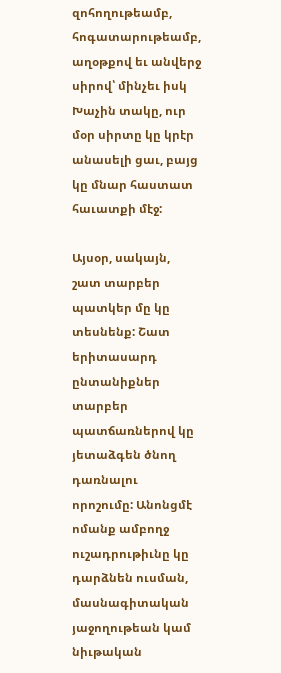զոհողութեամբ, հոգատարութեամբ, աղօթքով եւ անվերջ սիրով՝ մինչեւ իսկ Խաչին տակը, ուր մօր սիրտը կը կրէր անասելի ցաւ, բայց կը մնար հաստատ հաւատքի մէջ:

Այսօր, սակայն, շատ տարբեր պատկեր մը կը տեսնենք: Շատ երիտասարդ ընտանիքներ տարբեր պատճառներով կը յետաձգեն ծնող դառնալու որոշումը: Անոնցմէ ոմանք ամբողջ ուշադրութիւնը կը դարձնեն ուսման, մասնագիտական յաջողութեան կամ նիւթական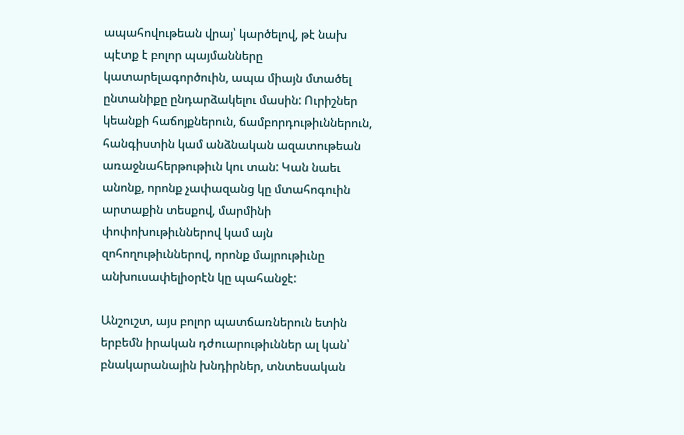ապահովութեան վրայ՝ կարծելով, թէ նախ պէտք է բոլոր պայմանները կատարելագործուին, ապա միայն մտածել ընտանիքը ընդարձակելու մասին: Ուրիշներ կեանքի հաճոյքներուն, ճամբորդութիւններուն, հանգիստին կամ անձնական ազատութեան առաջնահերթութիւն կու տան: Կան նաեւ անոնք, որոնք չափազանց կը մտահոգուին արտաքին տեսքով, մարմինի փոփոխութիւններով կամ այն զոհողութիւններով, որոնք մայրութիւնը անխուսափելիօրէն կը պահանջէ:

Անշուշտ, այս բոլոր պատճառներուն ետին երբեմն իրական դժուարութիւններ ալ կան՝ բնակարանային խնդիրներ, տնտեսական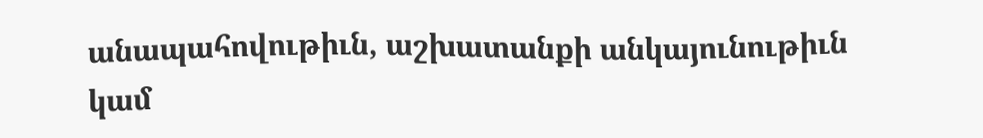անապահովութիւն, աշխատանքի անկայունութիւն կամ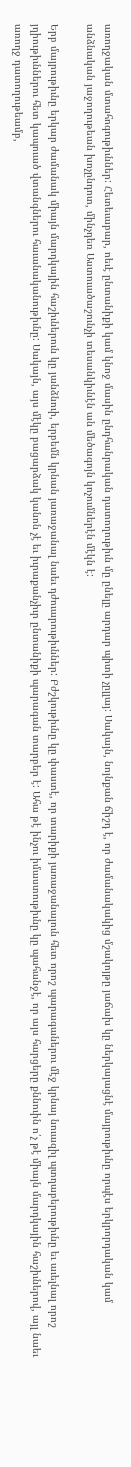առողջական մտահոգութիւններ: Հետեւաբար, ոեւէ ընտանիքի կամ կնոջ մասին ընդհանրական դատողութիւն մը ընելը արդար պիտի չըլլայ: Սակայն, նոյնքան ճիշդ է, որ ժամանակակից մշակոյթը յաճախ կը ներկայացնէ մայրութիւնը որպէս երկրորդական կամ անձնական յաջողութեան խոչընդոտ, մինչդեռ Աստուածաշունչի տեսանկիւնէն ան մեծագոյն կոչումներէն մէկն է:

Երբ մայրութիւնը երկար ժամանակ միայն մարդկային հաշիւներուն կը յանձնուի, երբեմն կրնան յառաջանալ նաեւ դժուարութիւններ: Բժշկութիւնը կը փաստէ, որ տարիքի յառաջանալուն հետ որոշ պարագաներու մէջ կրնայ նուազիլ պտղաբերութիւնը եւ աւելնալ որոշ յղիութիւններու հետ կապուած վտանգներու հաւանականութիւնը: Սակայն, այս մէկը բացարձակ կանոն չէ եւ իւրաքանչիւր ընտանիքի պարագան տարբեր է: Ահա թէ ինչու իմաստութիւնը կը պահանջէ, որ այս հարցերը քննուին ո՛չ թէ միայն մարդկային հաշիւներով, այլ նաեւ առողջ դատողութեամբ,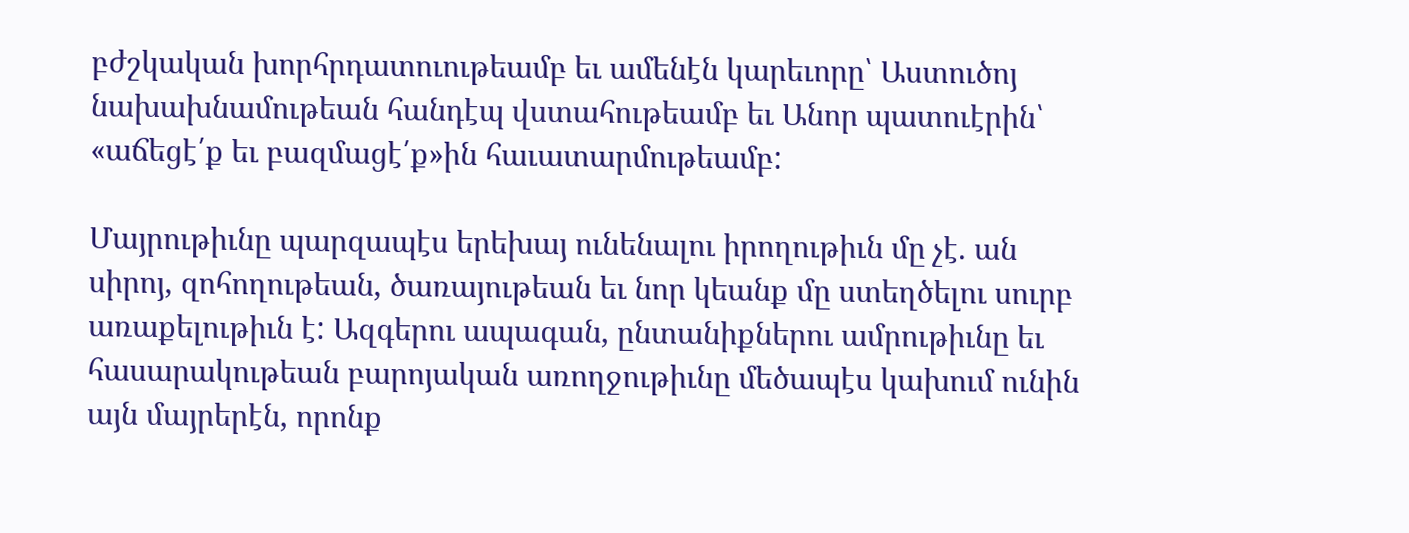բժշկական խորհրդատուութեամբ եւ ամենէն կարեւորը՝ Աստուծոյ նախախնամութեան հանդէպ վստահութեամբ եւ Անոր պատուէրին՝ «աճեցէ՛ք եւ բազմացէ՛ք»ին հաւատարմութեամբ:

Մայրութիւնը պարզապէս երեխայ ունենալու իրողութիւն մը չէ. ան սիրոյ, զոհողութեան, ծառայութեան եւ նոր կեանք մը ստեղծելու սուրբ առաքելութիւն է: Ազգերու ապագան, ընտանիքներու ամրութիւնը եւ հասարակութեան բարոյական առողջութիւնը մեծապէս կախում ունին այն մայրերէն, որոնք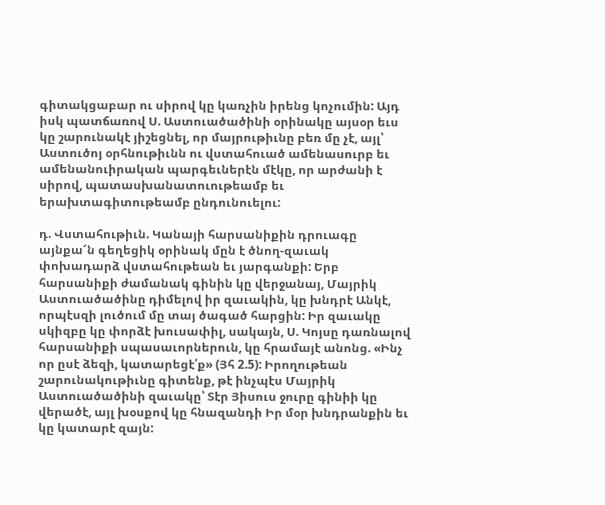գիտակցաբար ու սիրով կը կառչին իրենց կոչումին: Այդ իսկ պատճառով Ս. Աստուածածինի օրինակը այսօր եւս կը շարունակէ յիշեցնել, որ մայրութիւնը բեռ մը չէ, այլ՝ Աստուծոյ օրհնութիւնն ու վստահուած ամենասուրբ եւ ամենանուիրական պարգեւներէն մէկը, որ արժանի է սիրով, պատասխանատուութեամբ եւ երախտագիտութեամբ ընդունուելու:

դ. Վստահութիւն. Կանայի հարսանիքին դրուագը այնքա՜ն գեղեցիկ օրինակ մըն է ծնող-զաւակ փոխադարձ վստահութեան եւ յարգանքի: Երբ հարսանիքի ժամանակ գինին կը վերջանայ, Մայրիկ Աստուածածինը դիմելով իր զաւակին, կը խնդրէ Անկէ, որպէսզի լուծում մը տայ ծագած հարցին: Իր զաւակը սկիզբը կը փորձէ խուսափիլ, սակայն, Ս. Կոյսը դառնալով հարսանիքի սպասաւորներուն, կը հրամայէ անոնց. «Ինչ որ ըսէ ձեզի, կատարեցէ՛ք» (Յհ 2.5): Իրողութեան շարունակութիւնը գիտենք, թէ ինչպէս Մայրիկ Աստուածածինի զաւակը՝ Տէր Յիսուս ջուրը գինիի կը վերածէ, այլ խօսքով կը հնազանդի Իր մօր խնդրանքին եւ կը կատարէ զայն: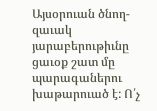Այսօրուան ծնող-զաւակ յարաբերութիւնը ցաւօք շատ մը պարագաներու խաթարուած է: Ո՛չ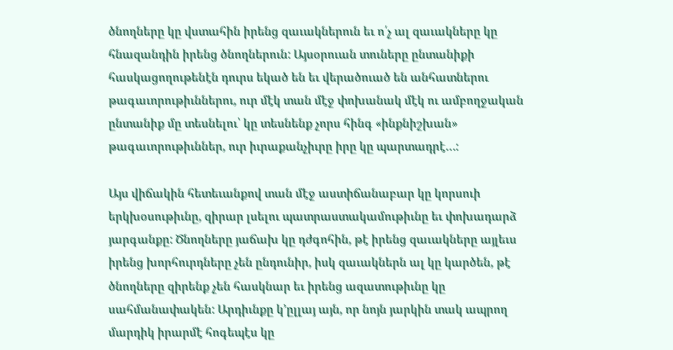ծնողները կը վստահին իրենց զաւակներուն եւ ո՛չ ալ զաւակները կը հնազանդին իրենց ծնողներուն: Այսօրուան տուները ընտանիքի հասկացողութենէն դուրս եկած են եւ վերածուած են անհատներու թագաւորութիւններու, ուր մէկ տան մէջ փոխանակ մէկ ու ամբողջական ընտանիք մը տեսնելու՝ կը տեսնենք չորս հինգ «ինքնիշխան» թագաւորութիւններ, ուր իւրաքանչիւրը իրը կը պարտադրէ…:

Այս վիճակին հետեւանքով տան մէջ աստիճանաբար կը կորսուի երկխօսութիւնը, զիրար լսելու պատրաստակամութիւնը եւ փոխադարձ յարգանքը: Ծնողները յաճախ կը դժգոհին, թէ իրենց զաւակները այլեւս իրենց խորհուրդները չեն ընդունիր, իսկ զաւակներն ալ կը կարծեն, թէ ծնողները զիրենք չեն հասկնար եւ իրենց ազատութիւնը կը սահմանափակեն: Արդիւնքը կ՚ըլլայ այն, որ նոյն յարկին տակ ապրող մարդիկ իրարմէ հոգեպէս կը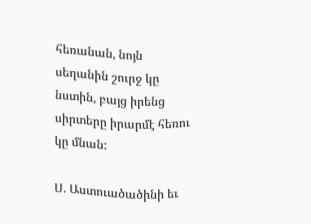հեռանան, նոյն սեղանին շուրջ կը նստին, բայց իրենց սիրտերը իրարմէ հեռու կը մնան:

Ս. Աստուածածինի եւ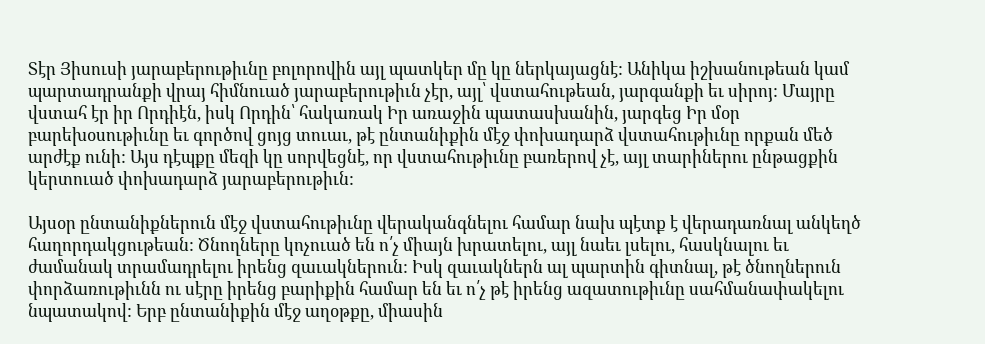Տէր Յիսուսի յարաբերութիւնը բոլորովին այլ պատկեր մը կը ներկայացնէ: Անիկա իշխանութեան կամ պարտադրանքի վրայ հիմնուած յարաբերութիւն չէր, այլ՝ վստահութեան, յարգանքի եւ սիրոյ: Մայրը վստահ էր իր Որդիէն, իսկ Որդին՝ հակառակ Իր առաջին պատասխանին, յարգեց Իր մօր բարեխօսութիւնը եւ գործով ցոյց տուաւ, թէ ընտանիքին մէջ փոխադարձ վստահութիւնը որքան մեծ արժէք ունի: Այս դէպքը մեզի կը սորվեցնէ, որ վստահութիւնը բառերով չէ, այլ տարիներու ընթացքին կերտուած փոխադարձ յարաբերութիւն:

Այսօր ընտանիքներուն մէջ վստահութիւնը վերականգնելու համար նախ պէտք է վերադառնալ անկեղծ հաղորդակցութեան: Ծնողները կոչուած են ո՛չ միայն խրատելու, այլ նաեւ լսելու, հասկնալու եւ ժամանակ տրամադրելու իրենց զաւակներուն: Իսկ զաւակներն ալ պարտին գիտնալ, թէ ծնողներուն փորձառութիւնն ու սէրը իրենց բարիքին համար են եւ ո՛չ թէ իրենց ազատութիւնը սահմանափակելու նպատակով: Երբ ընտանիքին մէջ աղօթքը, միասին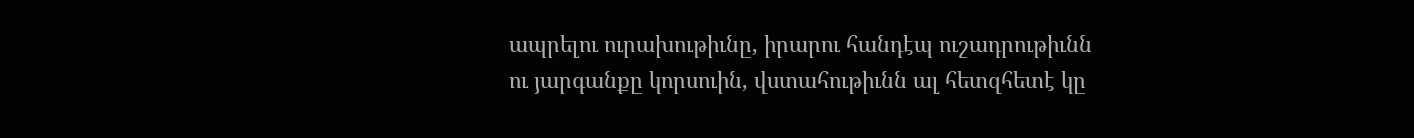ապրելու ուրախութիւնը, իրարու հանդէպ ուշադրութիւնն ու յարգանքը կորսուին, վստահութիւնն ալ հետզհետէ կը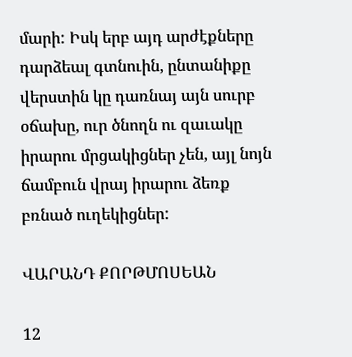մարի: Իսկ երբ այդ արժէքները դարձեալ գտնուին, ընտանիքը վերստին կը դառնայ այն սուրբ օճախը, ուր ծնողն ու զաւակը իրարու մրցակիցներ չեն, այլ նոյն ճամբուն վրայ իրարու ձեռք բռնած ուղեկիցներ:

ՎԱՐԱՆԴ ՔՈՐԹՄՈՍԵԱՆ

12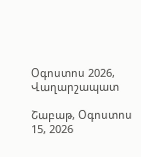Օգոստոս 2026, Վաղարշապատ

Շաբաթ, Օգոստոս 15, 2026